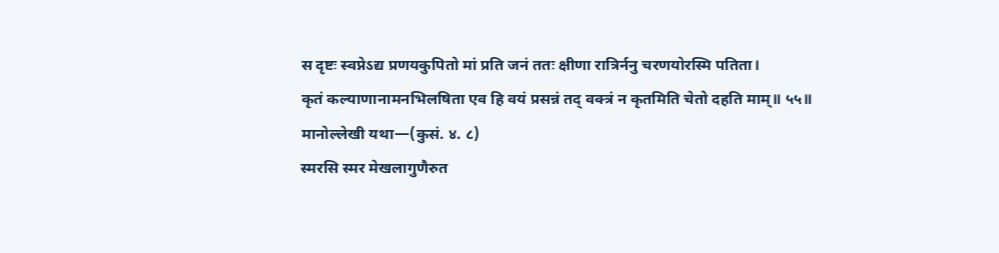स दृष्टः स्वप्नेऽद्य प्रणयकुपितो मां प्रति जनं ततः क्षीणा रात्रिर्ननु चरणयोरस्मि पतिता।
कृतं कल्याणानामनभिलषिता एव हि वयं प्रसन्नं तद् वक्त्रं न कृतमिति चेतो दहति माम्॥ ५५॥
मानोल्लेखी यथा—(कुसं. ४. ८)
स्मरसि स्मर मेखलागुणैरुत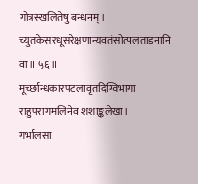गोत्रस्खलितेषु बन्धनम्।
च्युतकेसरधूसरेक्षणान्यवतंसोत्पलताडनानि वा॥ ५६॥
मूर्च्छान्धकारपटलावृतदिग्विभागा राहुपरागमलिनेव शशाङ्कलेखा।
गर्भालसा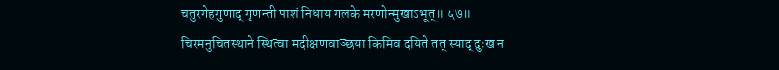चतुरगेहगुणाद् गृणन्ती पाशं निधाय गलके मरणोन्मुखाऽभूत्॥ ५७॥
चिरमनुचितस्थाने स्थित्वा मदीक्षणवाञ्छया किमिव दयिते तत् स्याद् दुःख न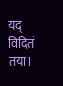यद् विदितं तया।